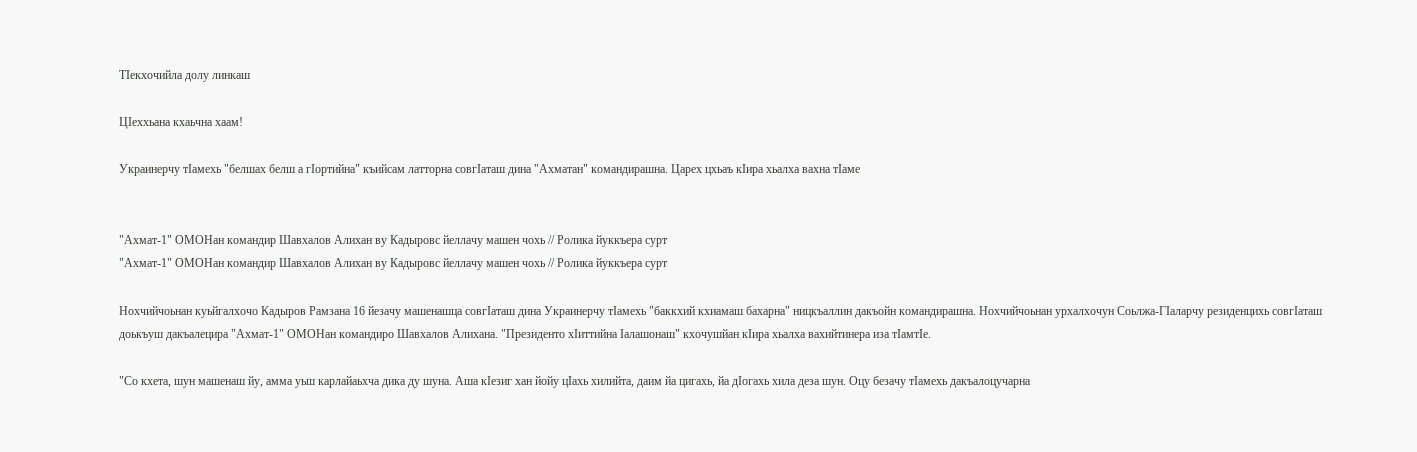ТIекхочийла долу линкаш

ЦIеххьана кхаьчна хаам!

Украинерчу тIамехь "белшах белш а гIортийна" къийсам латторна совгIаташ дина "Ахматан" командирашна. Царех цхьаъ кIира хьалха вахна тIаме


"Ахмат-1" ОМОНан командир Шавхалов Алихан ву Кадыровс йеллачу машен чохь // Ролика йуккъера сурт
"Ахмат-1" ОМОНан командир Шавхалов Алихан ву Кадыровс йеллачу машен чохь // Ролика йуккъера сурт

Нохчийчоьнан куьйгалхочо Кадыров Рамзана 16 йезачу машенашца совгIаташ дина Украинерчу тIамехь "баккхий кхиамаш бахарна" ницкъаллин дакъойн командирашна. Нохчийчоьнан урхалхочун Соьлжа-ГIаларчу резиденцихь совгIаташ доькъуш дакъалецира "Ахмат-1" ОМОНан командиро Шавхалов Алихана. "Президенто хIиттийна Iалашонаш" кхочушйан кIира хьалха вахийтинера иза тIамтIе.

"Со кхета, шун машенаш йу, амма уьш карлайаьхча дика ду шуна. Аша кIезиг хан йойу цIахь хилийта, даим йа цигахь, йа дIогахь хила деза шун. Оцу безачу тIамехь дакъалоцучарна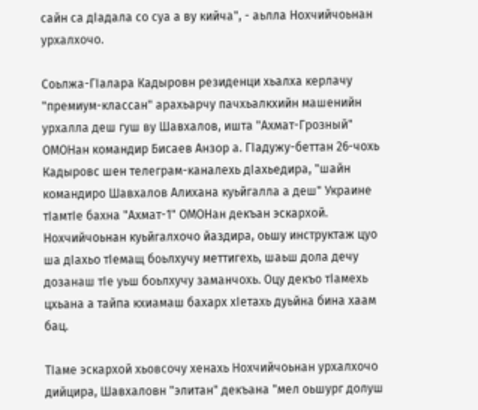сайн са дIадала со суа а ву кийча", - аьлла Нохчийчоьнан урхалхочо.

Соьлжа-ГIалара Кадыровн резиденци хьалха керлачу "премиум-классан" арахьарчу пачхьалкхийн машенийн урхалла деш гуш ву Шавхалов, ишта "Ахмат-Грозный" ОМОНан командир Бисаев Анзор а. ГIадужу-беттан 26-чохь Кадыровс шен телеграм-каналехь дIахьедира, "шайн командиро Шавхалов Алихана куьйгалла а деш" Украине тIамтIе бахна "Ахмат-1" ОМОНан декъан эскархой. Нохчийчоьнан куьйгалхочо йаздира, оьшу инструктаж цуо ша дIахьо тIемащ боьлхучу меттигехь, шаьш дола дечу дозанаш тIе уьш боьлхучу заманчохь. Оцу декъо тIамехь цхьана а тайпа кхиамаш бахарх хIетахь дуьйна бина хаам бац.

ТIаме эскархой хьовсочу хенахь Нохчийчоьнан урхалхочо дийцира, Шавхаловн "элитан" декъана "мел оьшург долуш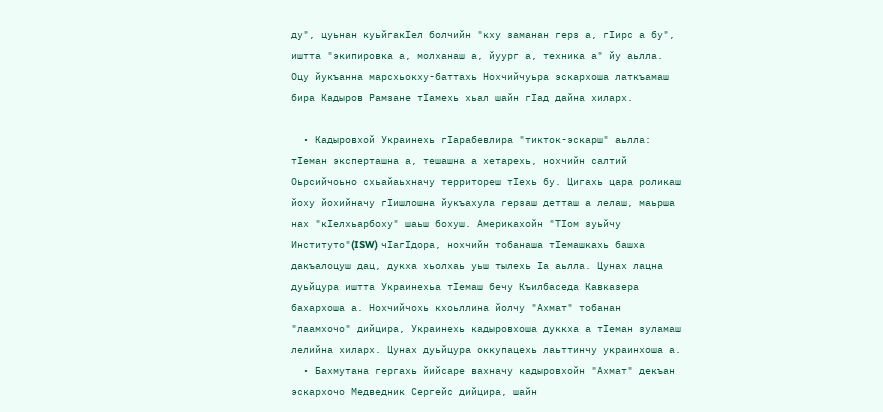ду", цуьнан куьйгакIел болчийн "кху заманан герз а, гIирс а бу", иштта "экипировка а, молханаш а, йуург а, техника а" йу аьлла. Оцу йукъанна марсхьокху-баттахь Нохчийчуьра эскархоша латкъамаш бира Кадыров Рамзане тIамехь хьал шайн гIад дайна хиларх.

  • Кадыровхой Украинехь гIарабевлира "тикток-эскарш" аьлла: тIеман эксперташна а, тешашна а хетарехь, нохчийн салтий Оьрсийчоьно схьайаьхначу территореш тIехь бу. Цигахь цара роликаш йоху йохийначу гIишлошна йукъахула герзаш детташ а лелаш, маьрша нах "кIелхьарбоху" шаьш бохуш. Америкахойн "ТIом зуьйчу Институто"(ISW) чIагIдора, нохчийн тобанаша тIемашкахь башха дакъалоцуш дац, дукха хьолхаь уьш тылехь Iа аьлла. Цунах лацна дуьйцура иштта Украинехьа тIемаш бечу Къилбаседа Кавказера бахархоша а. Нохчийчохь кхоьллина йолчу "Ахмат" тобанан "лаамхочо" дийцира, Украинехь кадыровхоша дуккха а тIеман зуламаш лелийна хиларх. Цунах дуьйцура оккупацехь лаьттинчу украинхоша а.
  • Бахмутана гергахь йийсаре вахначу кадыровхойн "Ахмат" декъан эскархочо Медведник Сергейс дийцира, шайн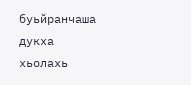буьйранчаша дукха хьолахь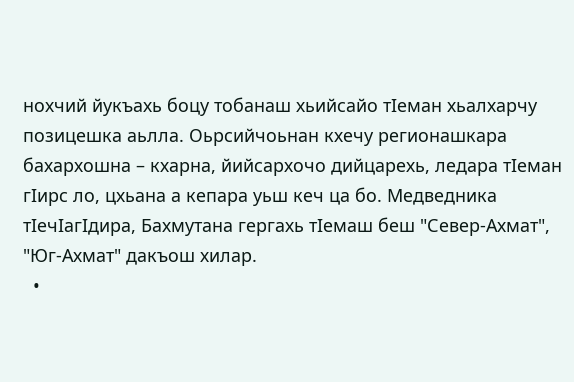нохчий йукъахь боцу тобанаш хьийсайо тIеман хьалхарчу позицешка аьлла. Оьрсийчоьнан кхечу регионашкара бахархошна – кхарна, йийсархочо дийцарехь, ледара тIеман гIирс ло, цхьана а кепара уьш кеч ца бо. Медведника тIечIагIдира, Бахмутана гергахь тIемаш беш "Север-Ахмат", "Юг-Ахмат" дакъош хилар.
  •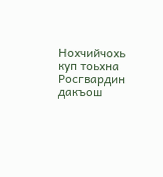Нохчийчохь куп тоьхна Росгвардин дакъош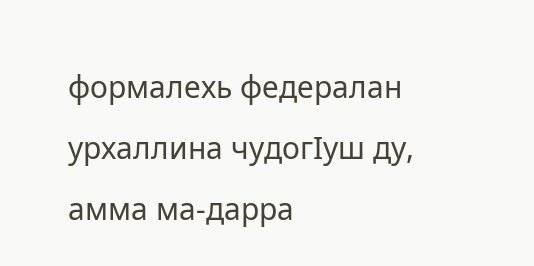формалехь федералан урхаллина чудогIуш ду, амма ма-дарра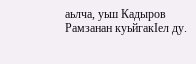аьлча, уьш Кадыров Рамзанан куьйгакIел ду.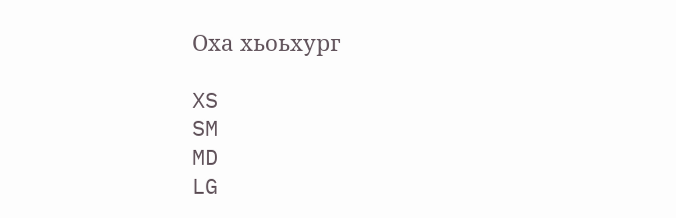Оха хьоьхург

XS
SM
MD
LG